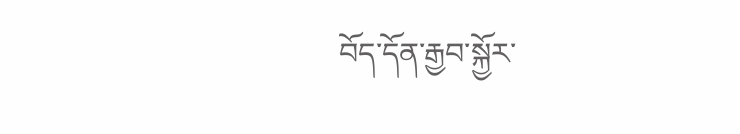བོད་དོན་རྒྱབ་སྐྱོར་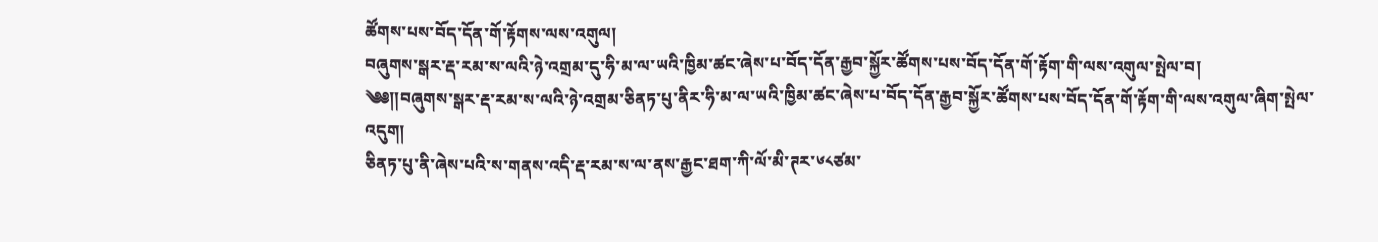ཚོགས་པས་བོད་དོན་གོ་རྟོགས་ལས་འགུལ།
བཞུགས་སྒར་རྡ་རམ་ས་ལའི་ཉེ་འགྲམ་དུ་ཧི་མ་ལ་ཡའི་ཁྱིམ་ཚང་ཞེས་པ་བོད་དོན་རྒྱབ་སྐྱོར་ཚོགས་པས་བོད་དོན་གོ་རྟོག་གི་ལས་འགུལ་སྤེལ་བ།
༄༅༎བཞུགས་སྒར་རྡ་རམ་ས་ལའི་ཉེ་འགྲམ་ཅིནཏ་པུ་ནིར་ཧི་མ་ལ་ཡའི་ཁྱིམ་ཚང་ཞེས་པ་བོད་དོན་རྒྱབ་སྐྱོར་ཚོགས་པས་བོད་དོན་གོ་རྟོག་གི་ལས་འགུལ་ཞིག་སྤེལ་འདུག།
ཅིནཏ་པུ་ནི་ཞེས་པའི་ས་གནས་འདི་རྡ་རམ་ས་ལ་ནས་རྒྱང་ཐག་ཀི་ལོ་མི་ཊར་༦༨ཙམ་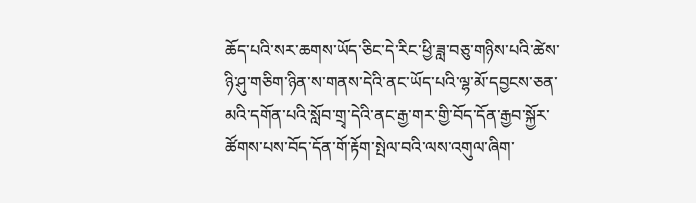ཆོད་པའི་སར་ཆགས་ཡོད་ཅིང་དེ་རིང་ཕྱི་ཟླ་བཅུ་གཉིས་པའི་ཚེས་ཉི་ཤུ་གཅིག་ཉིན་ས་གནས་དེའི་ནང་ཡོད་པའི་ལྷ་མོ་དབྱངས་ཅན་མའི་དགོན་པའི་སློབ་གྲྭ་དེའི་ནང་རྒྱ་གར་གྱི་བོད་དོན་རྒྱབ་སྐྱོར་ཚོགས་པས་བོད་དོན་གོ་རྟོག་སྤེལ་བའི་ལས་འགུལ་ཞིག་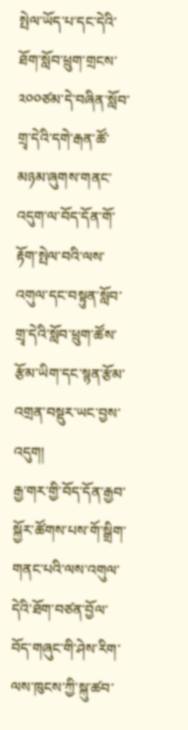སྤེལ་ཡོད་པ་དང་དེའི་ཐོག་སློབ་ཕྲུག་གྲངས་༢༠༠ཙམ་དེ་བཞིན་སློབ་གྲྭ་དེའི་དགེ་རྒན་ཚོ་མཉམ་ཞུགས་གནང་འདུག་ལ་བོད་དོན་གོ་རྟོག་སྤེལ་བའི་ལས་འགུལ་དང་བསྟུན་སློབ་གྲྭ་དེའི་སློབ་ཕྲུག་ཚོས་རྩོམ་ཡིག་དང་སྙན་རྩོམ་འགྲན་བསྡུར་ཡང་བྱས་འདུག།
རྒྱ་གར་གྱི་བོད་དོན་རྒྱབ་སྐྱོར་ཚོགས་པས་གོ་སྒྲིག་གནང་པའི་ལས་འགུལ་དེའི་ཐོག་བཙན་བྱོལ་བོད་གཞུང་གི་ཤེས་རིག་ལས་ཁུངས་ཀྱི་སྐུ་ཚབ་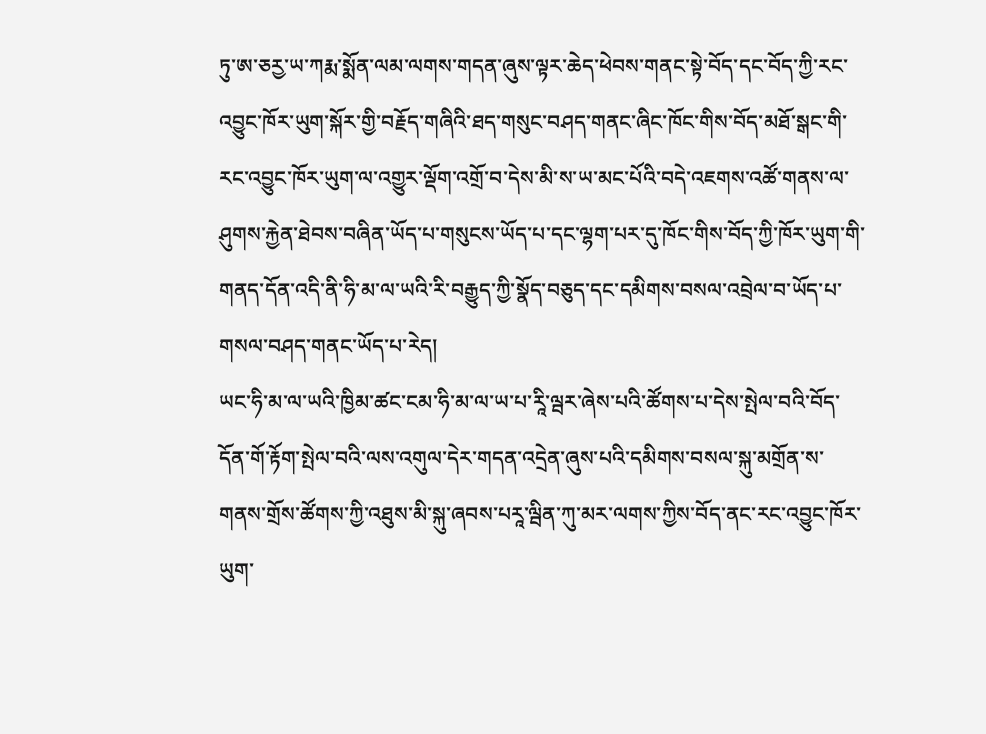ཏུ་ཨ་ཅརྱ་ཡ་ཀརྨ་སྨོན་ལམ་ལགས་གདན་ཞུས་ལྟར་ཆེད་ཕེབས་གནང་སྟེ་བོད་དང་བོད་ཀྱི་རང་འབྱུང་ཁོར་ཡུག་སྐོར་གྱི་བརྗོད་གཞིའི་ཐད་གསུང་བཤད་གནང་ཞིང་ཁོང་གིས་བོད་མཐོ་སྒང་གི་རང་འབྱུང་ཁོར་ཡུག་ལ་འགྱུར་ལྡོག་འགྲོ་བ་དེས་མི་ས་ཡ་མང་པོའི་བདེ་འཇགས་འཚོ་གནས་ལ་ཤུགས་རྐྱེན་ཐེབས་བཞིན་ཡོད་པ་གསུངས་ཡོད་པ་དང་ལྷག་པར་དུ་ཁོང་གིས་བོད་ཀྱི་ཁོར་ཡུག་གི་གནད་དོན་འདི་ནི་ཧི་མ་ལ་ཡའི་རི་བརྒྱུད་ཀྱི་སྣོད་བཅུད་དང་དམིགས་བསལ་འབྲེལ་བ་ཡོད་པ་གསལ་བཤད་གནང་ཡོད་པ་རེད།
ཡང་ཧི་མ་ལ་ཡའི་ཁྱིམ་ཚང་ངམ་ཧི་མ་ལ་ཡ་པ་རཱི་ལྦར་ཞེས་པའི་ཚོགས་པ་དེས་སྤེལ་བའི་བོད་དོན་གོ་རྟོག་སྤེལ་བའི་ལས་འགུལ་དེར་གདན་འདྲེན་ཞུས་པའི་དམིགས་བསལ་སྐུ་མགྲོན་ས་གནས་གྲོས་ཚོགས་ཀྱི་འཐུས་མི་སྐུ་ཞབས་པརཱ་ལྦིན་ཀུ་མར་ལགས་ཀྱིས་བོད་ནང་རང་འབྱུང་ཁོར་ཡུག་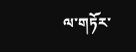ལ་གཏོར་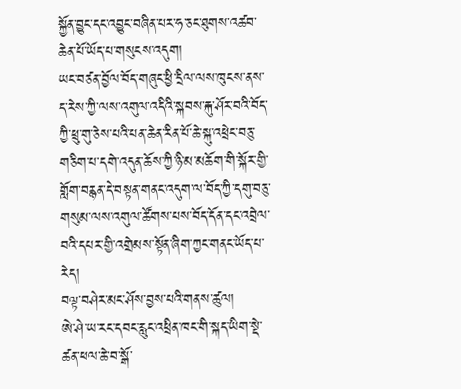སྐྱོན་བྱུང་དང་འབྱུང་བཞིན་པར་ཧ་ཅང་ཐུགས་འཚབ་ཆེན་པོ་ཡོད་པ་གསུངས་འདུག།
ཡང་བཙན་བྱོལ་བོད་གཞུང་ཕྱི་དྲིལ་ལས་ཁུངས་ནས་ད་རེས་ཀྱི་ལས་འགུལ་འདིའི་སྐབས་རྐུ་ཤོར་བའི་བོད་ཀྱི་ཕྲུ་གུ་ཅེས་པའི་པན་ཆེན་རིན་པོ་ཆེ་སྐུ་འཕྲེང་བཅུ་གཅིག་པ་དགེ་འདུན་ཆོས་ཀྱི་ཉི་མ་མཆོག་གི་སྐོར་གྱི་གློག་བརྙན་དེ་བསྟན་གནང་འདུག་ལ་བོད་ཀྱི་དགུ་བཅུ་གསུམ་ལས་འགུལ་ཚོགས་པས་བོད་དོན་དང་འབྲེལ་བའི་དཔར་གྱི་འགྲེམས་སྟོན་ཞིག་ཀྱང་གནང་ཡོད་པ་རེད།
བལྟ་བཤེར་མང་ཤོས་བྱས་པའི་གནས་ཚུལ།
ཨེ་ཤེ་ཡ་རང་དབང་རླུང་འཕྲིན་ཁང་གི་སྐད་ཡིག་སྡེ་ཚན་ཕལ་ཆེ་བ་སྒོ་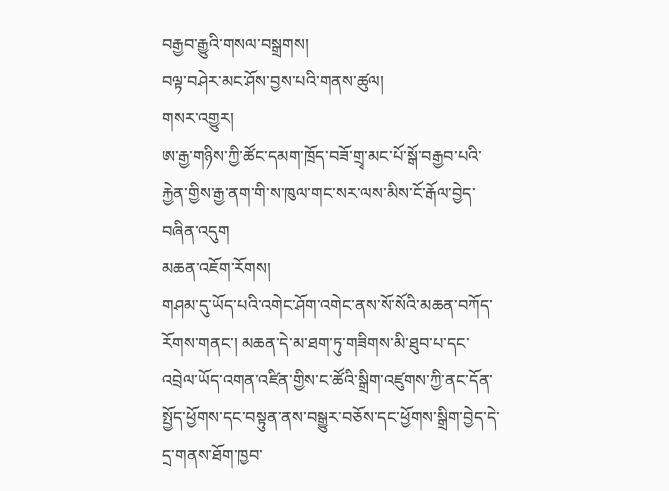བརྒྱབ་རྒྱུའི་གསལ་བསྒྲགས།
བལྟ་བཤེར་མང་ཤོས་བྱས་པའི་གནས་ཚུལ།
གསར་འགྱུར།
ཨ་རྒྱ་གཉིས་ཀྱི་ཚོང་དམག་ཁྲོད་བཟོ་གྲྭ་མང་པོ་སྒོ་བརྒྱབ་པའི་རྐྱེན་གྱིས་རྒྱ་ནག་གི་ས་ཁུལ་གང་སར་ལས་མིས་ངོ་རྒོལ་བྱེད་བཞིན་འདུག
མཆན་འཇོག་རོགས།
གཤམ་དུ་ཡོད་པའི་འགེང་ཤོག་འགེང་ནས་སོ་སོའི་མཆན་བཀོད་རོགས་གནང་། མཆན་དེ་མ་ཐག་ཏུ་གཟིགས་མི་ཐུབ་པ་དང་འབྲེལ་ཡོད་འགན་འཛིན་གྱིས་ང་ཚོའི་སྒྲིག་འཛུགས་ཀྱི་ནང་དོན་སྤྱོད་ཕྱོགས་དང་བསྟུན་ནས་བསྒྱུར་བཅོས་དང་ཕྱོགས་སྒྲིག་བྱེད་དེ་དྲ་གནས་ཐོག་ཁྱབ་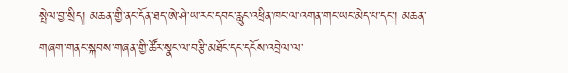སྤེལ་བྱ་སྲིད། མཆན་གྱི་ནང་དོན་ཐད་ཨེ་ཤེ་ཡ་རང་དབང་རླུང་འཕྲིན་ཁང་ལ་འགན་གང་ཡང་མེད་པ་དང་། མཆན་གཞག་གནང་སྐབས་གཞན་གྱི་ཚོར་སྣང་ལ་བརྩི་མཐོང་དང་དངོས་འབྲེལ་ལ་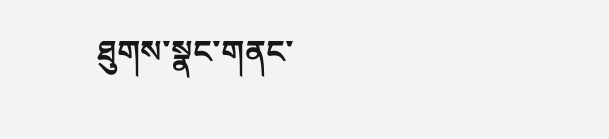ཐུགས་སྣང་གནང་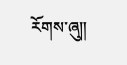རོགས་ཞུ༎